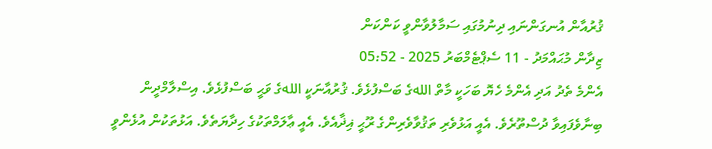ޤުރުއާން އުނގަންނައި ދިނުމުގައި ސަމާލުވާންވީ ކަންކަން
ޒިދާން މުޙައްމަދު - 11 ސެޕްޓެމްބަރު 2025 - 05:52
އެންމެ ތެދު އަދި އެންމެ ހެޔޮ ބަހަކީ މާތް اللهގެ ބަސްފުޅެވެ. ޤުރުއާނަކީ اللهގެ ވަޙީ ބަސްފުޅެވެ. އިސްލާމްދީން ބިނާވެފައިވާ ދުސްތޫރެވެ. އެއީ އަޅުވެރި ތަޤުވާވެރިންގެ ރޫޙީ ޣިޛާއެވެ. އެއީ ޢާލަމްތަކުގެ ހިދާޔަތެވެ. އަޅުތަކުން އުޅެންވީ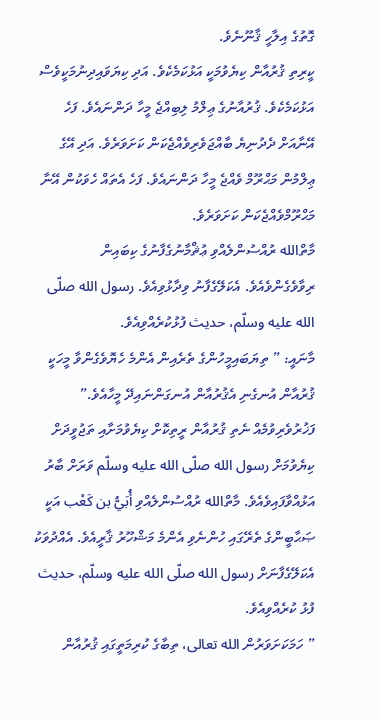ގޮތުގެ އިލާހީ ޤާނޫނެވެ.
ކީރިތި ޤުރުއާން ކިޔެވުމަކީ އަޅުކަމެކެވެ. އަދި ކިޔަވައިދިނުމަކީވެސް އަޅުކަމެކެވެ. ޤުރުއާނުގެ ޢިލްމު ލިބިއްޖެ މީހާ ދަންނައެވެ. ފަހެ އޭނާއަށް ދެދުނިޔެ ބާއްޖަވެރިވެއްޖެކަން ކަށަވަރެވެ. އަދި އޭގެ ޢިލްމުން މަޙްރޫމް ވެއްޖެ މީހާ ދަންނައެވެ. ފަހެ އެތައް ހެވަކުން އޭނާ މަޙްރޫމްވެއްޖެކަން ކަށަވަރެވެ.
މާތްالله ރުއްސުންލެއްވި ޢުޘްމާނުގެފާނުގެ ކިބައިން ރިވާވެގެންވެއެވެ. އެކަލޭގެފާނު ވިދާޅުވިއެވެ. رسول الله صلّى الله عليه وسلّم، حديث ފުޅުކުރެއްވިއެވެ.
މާނައީ: ” ތިޔަބައިމީހުންގެ ތެރެއިން އެންމެ ހެޔޮވެގެންވާ މީހަކީ ޤުރުއާން އުނގެނި އެޤުރުއާން އުނގަންނައިދޭ މީހާއެވެ.”
ފަޚުރުވެރިވުމެއް ނެތި ޤުރުއާން ރީތިކޮށް ކިޔެވުމަށާއި ތަޖުވީދަށް ކިޔެވުމަށް رسول الله صلّى الله عليه وسلّم ވަރަށް ބާރު އަޅުއްވާފައިވެއެވެ. މާތްالله ރުއްސުންލެއްވި أُبَيُّ بن كَعْب އަކީ ޞަޙާބީންގެ ތެރޭގައި ހުންނެވި އެންމެ މަޝްހޫރު ޤާރީއެވެ. އެއްދުވަކު އެކަލޭގެފާނަށް رسول الله صلّى الله عليه وسلّم، حديث ފުޅު ކުރެއްވިއެވެ.
” ހަމަކަށަވަރުން الله تعالى، ތިބާގެ ކުރިމަތީގައި ޤުރުއާން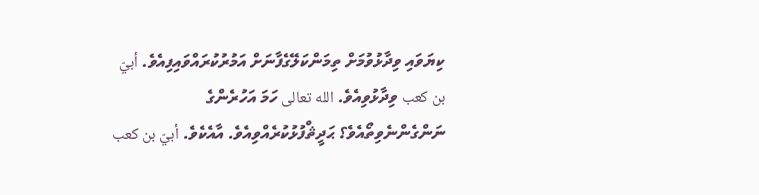ކިޔަވައި ވިދާޅުވުމަށް ތިމަންކަލޭގެފާނަށް އަމުރުކުރައްވައިފިއެވެ. أبيّ بن كعب ވިދާޅުވިއެވެ. الله تعالى ހަމަ އަހުރެންގެ ނަންގެންނެވިތޯއެވެ؟ ޙަދީޘްފުޅުކުރެއްވިއެވެ. އާއެކެވެ. أبيّ بن كعب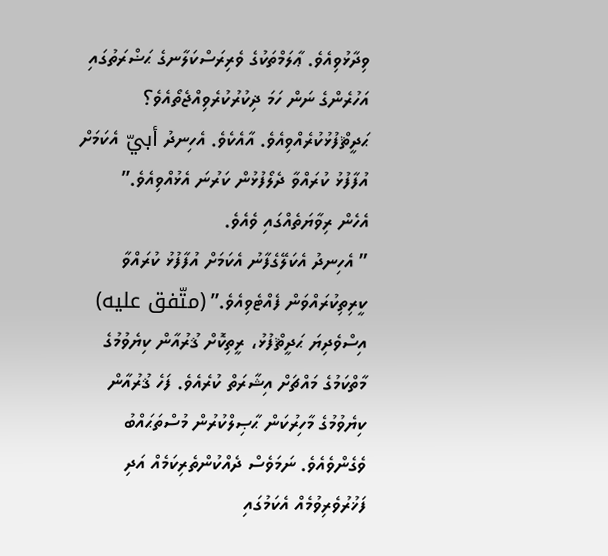ވިދާޅުވިއެވެ. ޢާލަމްތަކުގެ ވެރިރަސްކަލާނގެ ޙަޟްރަތުގައި އަހުރެންގެ ނަން ހަމަ ޛިކުރުކުރެވިއްޖެތޯއެވެ؟ ޙަދީޘްފުޅުކުރެއްވިއެވެ. އާއެކެވެ. އެހިނދު أبيّ އެކަމަށް އުފާފުޅު ކުރައްވާ ދެލޯފުޅުން ކަރުނަ އެޅުއްވިއެވެ.”
އެހެން ރިވާޔަތެއްގައި ވެއެވެ.
” އެހިނދު އެކަލޭގެފާނު އެކަމަށް އުފާފުޅު ކުރައްވާ ކީރިތިކުރައްވަން ފެއްޓެވިއެވެ.” (متّفق عليه)
އިސްވެދިޔަ ޙަދީޘްފުޅު، ރީތިކޮށް ޤުރުއާން ކިޔެވުމުގެ މާތްކަމުގެ މައްޗަށް އިޝާރަތް ކުރެއެވެ. ފަހެ ޤުރުއާން ކިޔެވުމުގެ މާހިރުކަން ޙާޞިލްކުރުން މުސްތަޙައްބު ވެގެންވެއެވެ. ނަމަވެސް ދެއްކުންތެރިކަމެއް އަދި ފަޚުރުވެރިވުމެއް އެކަމުގައި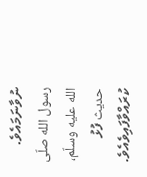ނުވާނަމައެވެ. رسول الله صلّى الله عليه وسلّم، حديث ފުޅު ކުރައްވާފައިވެއެވެ.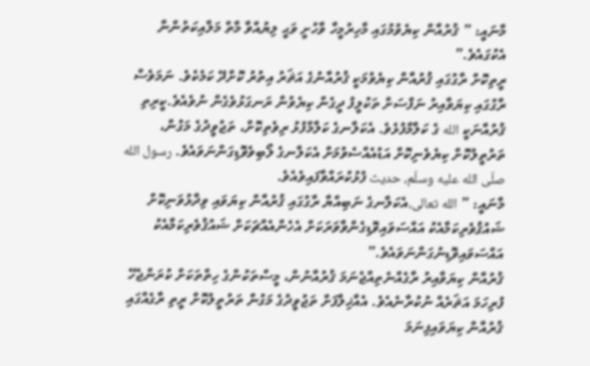މާނައީ: ” ޤުރުއާން ކިޔެވުމުގައި މާހިރުމީހާ ވާހުށީ ވަޙީ ލިޔުއްވާ މާތް މަލާއިކަތުންނާ އެކުގައެވެ.”
ރީތިކޮށް ރާގުގައި ޤުރުއާން ކިޔެވުމަކީ ޤުރުއާނުގެ އަޘަރު އިތުރު ކޮށްދޭ ކަމެކެވެ. ނަމަވެސް ރާގުގައި ކިޔަވާއިރު ނަފްސަށް ތަކުލީފު ދީގެން ކިޔެވުން ރަނގަޅުވެގެން ނުވެއެވެ.ކީރިތި ޤުރުއާނަކީ الله ގެ ކަލާމްފުޅެވެ. އެކަލާނގެ ކަލާމްފުޅު ރިވެތިކޮށް، ތަޖުވީދުގެ މަގުން، ތަރުތީލުކޮށް ކިޔެވެނިކޮށް އަޑުއެއްސެވުމަށް އެކަލާނގެ ލޯބިވެވޮޑިގަންނަވައެވެ. رسول الله صلّى الله عليه وسلّم، حديث ފުޅުކުރައްވާފައިވެއެވެ.
މާނައީ: ” الله تعالى،އެކަލާނގެ ނަބިއްޔާ ރާގުގައި ޤުރުއާން ކިޔަވައި ވިދާޅުވަނިކޮށް ޝައުޤުވެރިކަމާއެކު އައްސަވައިވޮޑިގެންވާވަރަކަށް އެހެންއެއްޗަކަށް ޝައުޤުވެރިކަމާއެކު އައްސަވައިވޮޑިނުގަންނަވައެވެ.”
ޤުރުއާން ކިޔަވާއިރު ރާގެއްނެތިއްޖެނަމަ ޤުރުއާނުން، މީސްތަކުންގެ ހިތްތަކަށް ކުރަންޖެހޭ ފުރިހަމަ އަޘަރެއް ނުކުރާނެއެވެ. އެއާޚިލާފަށް ތަޖުވީދުގެ މަގުން ތަރުތީލުކޮށް ރީތި ރާގެއްގައި ޤުރުއާން ކިޔަވައިފިނަމަ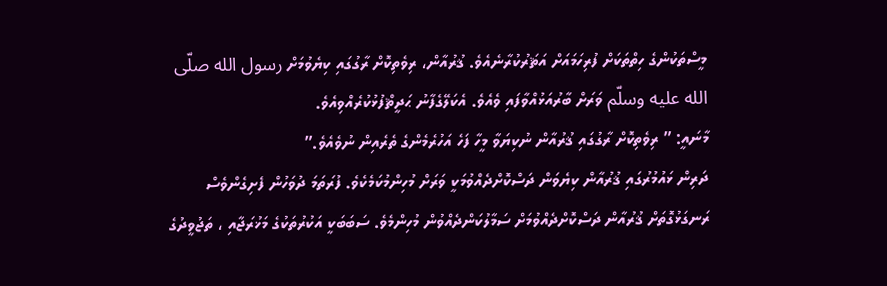މީސްތަކުންގެ ހިތްތަކަށް ފުރިހަމައަށް އަޘަރުކުރާނެއެވެ. ޤުރުއާން، ރިވެތިކޮށް ރާގުގައި ކިޔެވުމަށް رسول الله صلّى الله عليه وسلّم ވަރަށް ބާރުއަޅުއްވާފައި ވެއެވެ. އެކަލޭގެފާނު ޙަދީޘްފުޅުކުރެއްވިއެވެ.
މާނައީ: ” ރިވެތިކޮށް ރާގުގައި ޤުރުއާން ނުކިޔަވާ މީހާ ފަހެ އަހުރެމެންގެ ތެރެއިން ނުވެއެވެ.”
ދަރިން ޅައުމުރުގައި ޤުރުއާން ކިޔެވަން ދަސްކޮށްދެއްވުމަކީ ވަރަށް މުހިންމުކަމެކެވެ. ފުރަތަމަ ދުވަހުން ފެށިގެންވެސް ރަނގަޅުގޮތަށް ޤުރުއާން ދަސްކޮށްދެއްވުމަށް ސަމާލުކަންދެއްވުން މުހިންމެވެ. ސަބަބަކީ އަކުރުތަކުގެ މަޚުރަޖާއި ، ތަޖުވީދުގެ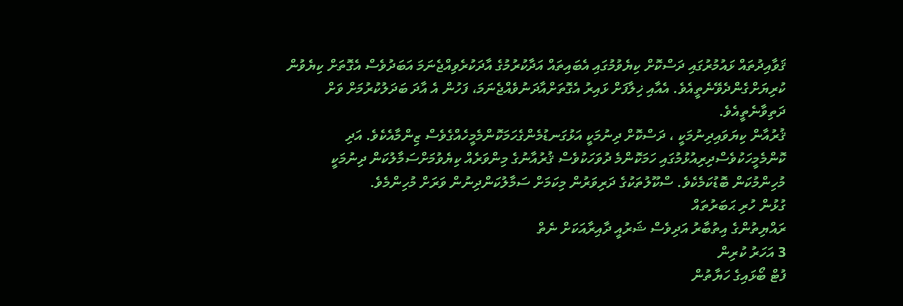ޤަވާއިދުތައް ޅައުމުރުގައި ދަސްކޮށް ކިޔެވުމުގައި އެބައިތައް އަދާކުރުމުގެ އާދަކުރެވިއްޖެނަމަ އަބަދުވެސް އެގޮތަށް ކިޔެވުން ކުރިޔަށްގެންދެވޭނެތީއެވެ. އެއާއި ޚިލާފަށް ޅައިރު އެގޮތަށްއާދަނުވެއްޖެނަމަ، ފަހުން އެ އާދަ ބަދަލުކުރުމަށް ވަށް ދަތިވާނެތީއެވެ.
ޤުރުއާން ކިޔަވައިދިނުމަކީ ، ދަސްކޮށް ދިނުމަކީ އަޅުގަނޑުމެންގެހަމަކޮންމެމީހެއްގެވެސް ޒިންމާއެކެވެ. އަދި ކޮންމެމީހަކުވެސްދިރިއުޅުމުގައި ހަމަކޮންމެ ދުވަހަކުވެސް ޤުރުއާނުގެ މިންވަރެއް ކިޔެވުމަށްސަމާލުކަން ދިނުމަކީ މުހިންމުކަން ބޮޑުކަމެކެވެ. ސްކޫލުތަކުގެ ދަރިވަރުން މިކަމަށް ސަމާލުކަންދިނުން ވަރަށް މުހިންމެވެ.
ގުޅުން ހުރި ޙަބަރުތައް
ރައްޔިތުންގެ އިތުބާރު އަދިވެސް ޝަރުއީ ދާއިރާއަކަށް ނެތް
3 އަހަރު ކުރިން
ފުޓް ބޯޅައިގެ ހަޔާތުން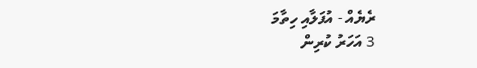ރެޔެއް - އުފަލާއި ހިތާމަ
3 އަހަރު ކުރިން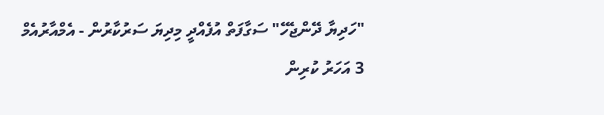"ހަދިޔާ ދޭންޖެހޭ" ސަގާފަތް އުފެއްދީ މިދިޔަ ސަރުކާރުން - އެމްއާރުއެމް
3 އަހަރު ކުރިން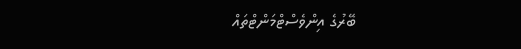ބޭރުގެ އިންވެސްޓްމަންޓްތައް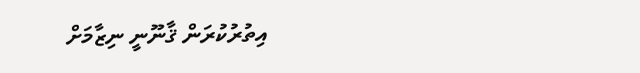އިތުރުކުރަން ޤާނޫނީ ނިޒާމަށް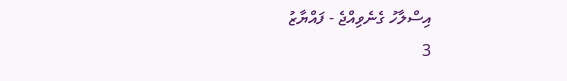އިސްލާހު ގެނެވިއްޖެ - ފައްޔާޒު
3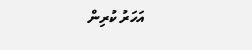އަހަރު ކުރިން